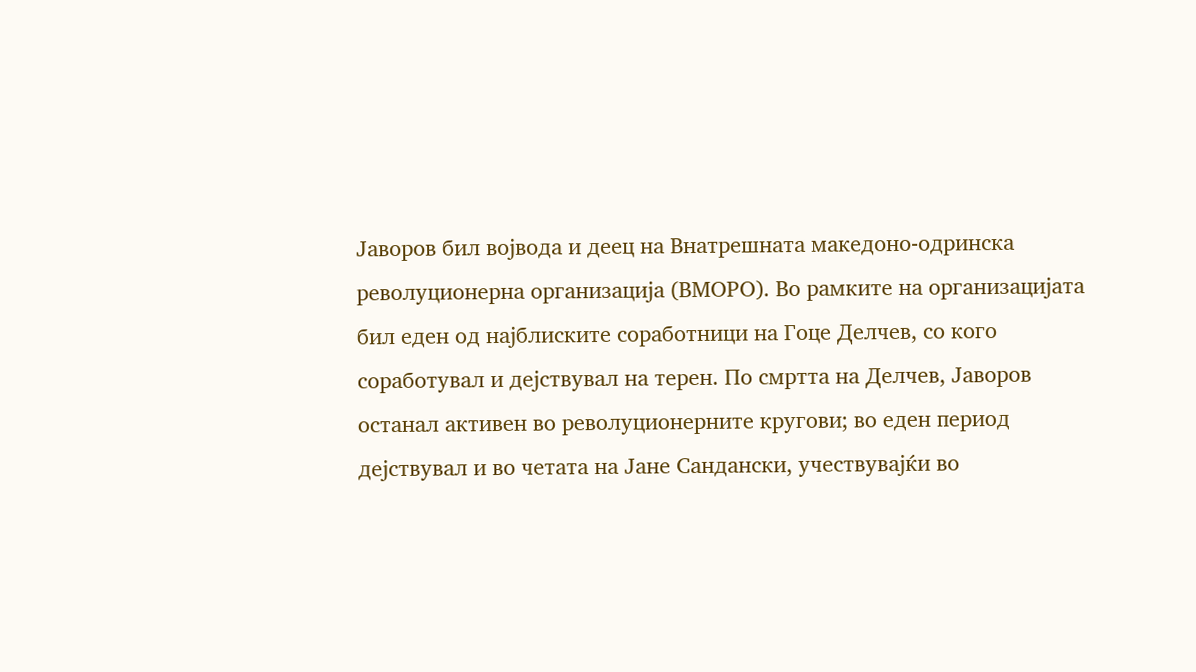Јаворов бил војвода и деец на Внатрешната македоно-одринска револуционерна организација (ВМОРО). Во рамките на организацијата бил еден од најблиските соработници на Гоце Делчев, со кого соработувал и дејствувал на терен. По смртта на Делчев, Јаворов останал активен во револуционерните кругови; во еден период дејствувал и во четата на Јане Сандански, учествувајќи во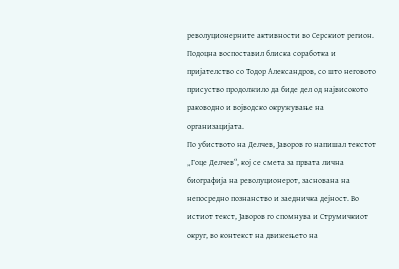револуционерните активности во Серскиот регион. Подоцна воспоставил блиска соработка и пријателство со Тодор Александров, со што неговото присуство продолжило да биде дел од највисокото раководно и војводско окружување на организацијата.
По убиството на Делчев, Јаворов го напишал текстот „Гоце Делчев“, кој се смета за првата лична биографија на револуционерот, заснована на непосредно познанство и заедничка дејност. Во истиот текст, Јаворов го спомнува и Струмичкиот округ, во контекст на движењето на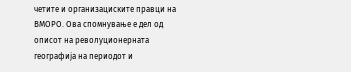четите и организациските правци на ВМОРО. Ова спомнување е дел од описот на револуционерната географија на периодот и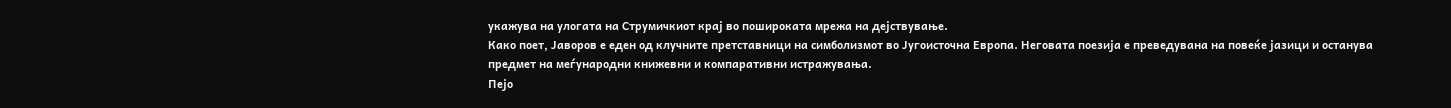укажува на улогата на Струмичкиот крај во пошироката мрежа на дејствување.
Како поет, Јаворов е еден од клучните претставници на симболизмот во Југоисточна Европа. Неговата поезија е преведувана на повеќе јазици и останува предмет на меѓународни книжевни и компаративни истражувања.
Пејо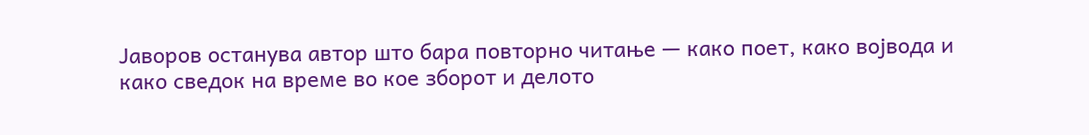Јаворов останува автор што бара повторно читање — како поет, како војвода и како сведок на време во кое зборот и делото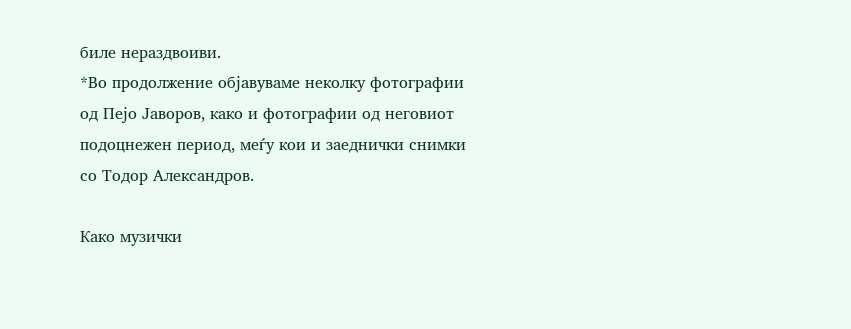биле нераздвоиви.
*Во продолжение објавуваме неколку фотографии од Пејо Јаворов, како и фотографии од неговиот подоцнежен период, меѓу кои и заеднички снимки со Тодор Александров.

Како музички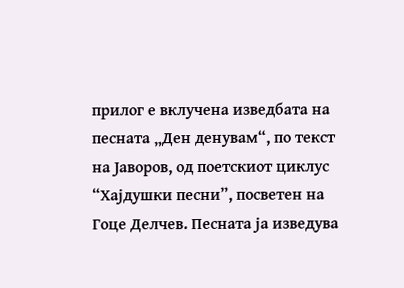прилог е вклучена изведбата на песната „Ден денувам“, по текст на Јаворов, од поетскиот циклус “Хајдушки песни”, посветен на Гоце Делчев. Песната ја изведува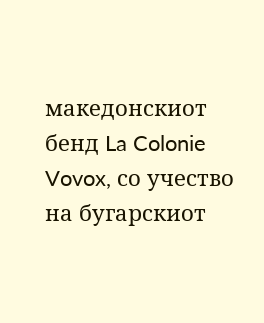македонскиот бенд La Colonie Vovox, со учество на бугарскиот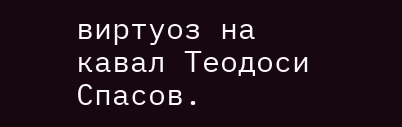виртуоз на кавал Теодоси Спасов.